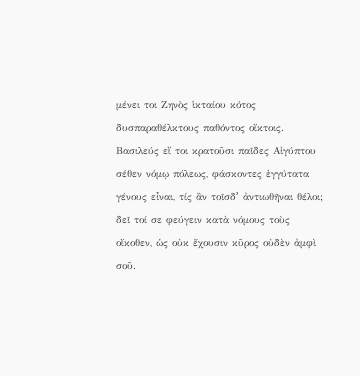μένει τοι Ζηνὸς ἱκταίου κότος δυσπαραθέλκτους παθόντος οἴκτοις. Βασιλεύς εἴ τοι κρατοῦσι παῖδες Αἰγύπτου σέθεν νόμῳ πόλεως, φάσκοντες ἐγγύτατα γένους εἶναι, τίς ἂν τοῖσδʼ ἀντιωθῆναι θέλοι; δεῖ τοί σε φεύγειν κατὰ νόμους τοὺς οἴκοθεν, ὡς οὐκ ἔχουσιν κῦρος οὐδὲν ἀμφὶ σοῦ.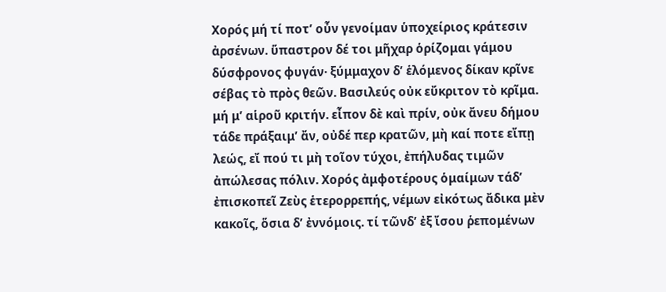Χορός μή τί ποτʼ οὖν γενοίμαν ὑποχείριος κράτεσιν ἀρσένων. ὕπαστρον δέ τοι μῆχαρ ὁρίζομαι γάμου δύσφρονος φυγάν· ξύμμαχον δʼ ἑλόμενος δίκαν κρῖνε σέβας τὸ πρὸς θεῶν. Βασιλεύς οὐκ εὔκριτον τὸ κρῖμα. μή μʼ αἱροῦ κριτήν. εἶπον δὲ καὶ πρίν, οὐκ ἄνευ δήμου τάδε πράξαιμʼ ἄν, οὐδέ περ κρατῶν, μὴ καί ποτε εἴπῃ λεώς, εἴ πού τι μὴ τοῖον τύχοι, ἐπήλυδας τιμῶν ἀπώλεσας πόλιν. Χορός ἀμφοτέρους ὁμαίμων τάδʼ ἐπισκοπεῖ Ζεὺς ἑτερορρεπής, νέμων εἰκότως ἄδικα μὲν κακοῖς, ὅσια δʼ ἐννόμοις. τί τῶνδʼ ἐξ ἴσου ῥεπομένων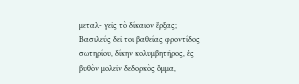μεταλ- γεῖς τὸ δίκαιον ἔρξας; Βασιλεύς δεῖ τοι βαθείας φροντίδος σωτηρίου, δίκην κολυμβητῆρος, ἐς βυθὸν μολεῖν δεδορκὸς ὄμμα,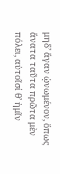μηδʼ ἄγαν ᾠνωμένον, ὅπως ἄνατα ταῦτα πρῶτα μὲν πόλει, αὐτοῖσί θʼ ἡμῖν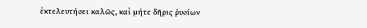ἐκτελευτήσει καλῶς, καὶ μήτε δῆρις ῥυσίων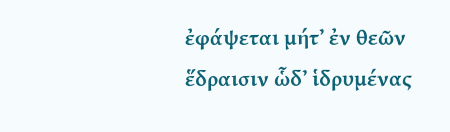ἐφάψεται μήτʼ ἐν θεῶν ἕδραισιν ὧδʼ ἱδρυμένας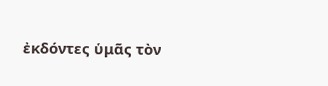ἐκδόντες ὑμᾶς τὸν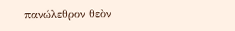πανώλεθρον θεὸν